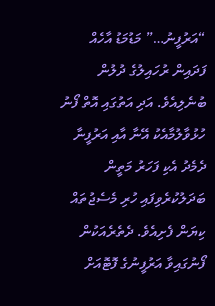“އަރުފީނު…” މަޑުމަޑު އާހެއް ފަދައިން ރުހައިލުގެ ދުލުން ބުނެލިއެވެ. އަދި އަތުގައި އޮތް ފޯނު ހުޅުވާލުމާއެކު އޭނާ އާއި އަރުފީނާ ދެމެދު އެކި ފަހަރު މަތީން ބަދަލުކުރެވިފައި ހުރި މެސެޖުތައް ކިޔަން ފެށިއެވެ. ދެތެރެއަކުން ފޯނުގައިވާ އަރުފީނުގެ ފޮޓޮއަށް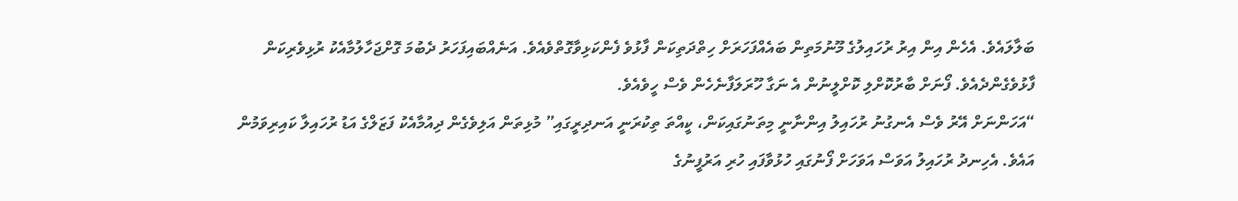ބަލާލައެވެ. އެހެން އިން އިރު ރުހައިލުގެ މޫނުމަތިން ބައެއްފަހަރަށް ހިތްދަތިކަން ފާޅުވެ ފެންކަޅިވާގޮތްވެއެވެ. އަނެއްބައިފަހަރު ދެބުމަ ގޮށްޖަހާލުމާއެކު ރުޅިވެރިކަން ފާޅުވެގެންދެއެވެ. ފޯނަށް ބާރުކޮށްލި ކޮށްލީނުން އެ ނަގާ ހޫރަލަފާނެހެން ވެސް ހީވެއެވެ.
“އަހަންނަށް އޭރު ވެސް އެނގުނު ރުހައިލު އިންނާނީ މިތަނުގައިކަން، ކީއްތަ ތިކުރަނީ އަނދިރީގައި” މުޅިތަން އަލިވެގެން ދިއުމާއެކު ފަޒަލްގެ އަޑު ރުހައިލާ ކައިރިވަމުން އައެވެ. އެހިނދު ރުހައިލު އަވަސް އަވަހަށް ފޯނުގައި ހުޅުވާފައި ހުރި އަރުފީނުގެ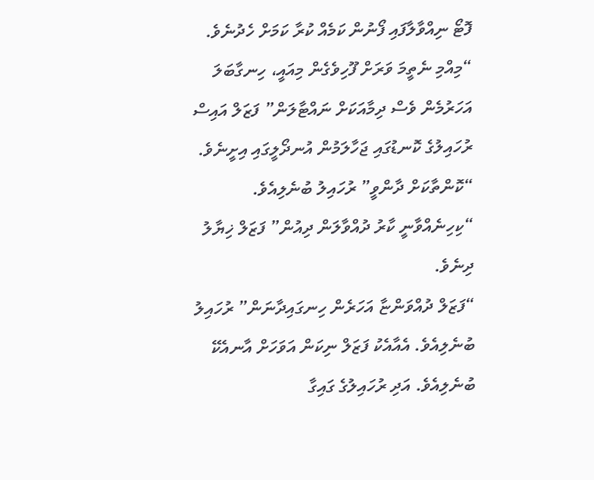ފޮޓޯ ނިއްވާލާފައި ފޯނުން ކަމެއް ކުރާ ކަމަށް ހެދުނެވެ.
“މިއްމި ނެތީމަ ވަރަށް ފޫހިވެގެން މިއައީ، ހިނގާބަލަ އަހަރުމެން ވެސް ދިމާއަކަށް ނައްޓާލަން” ފަޒަލް އައިސް ރުހައިލުގެ ކޮނޑުގައި ޖަހާލަމުން އުނދޯލީގައި އިށީނެވެ.
“ކޮންތާކަށް ދާންވީ” ރުހައިލު ބުނެލިއެވެ.
“ކިހިނެއްވާނީ ކާރު ދުއްވާލަން ދިއުން” ފަޒަލް ޚިޔާލު ދިނެވެ.
“ފަޒަލް ދުއްވަންޏާ އަހަރެން ހިނގައިދާނަން” ރުހައިލު ބުނެލިއެވެ. އެއާއެކު ފަޒަލް ނިކަން އަވަހަށް އާނއެކޭ ބުނެލިއެވެ. އަދި ރުހައިލުގެ ގައިގާ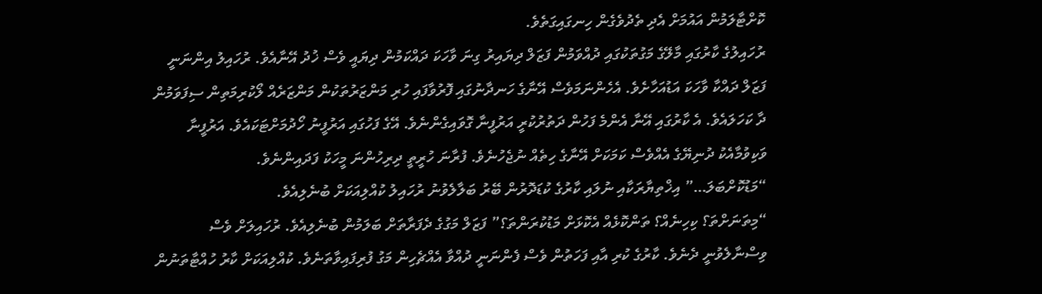ކޮށްޓާލަމުން އައުމަށް އެދި ތެދުވެގެން ހިނގައިގަތެވެ.
ރުހައިލުގެ ކާރުގައި މާލޭގެ މަގުތަކުގައި ދުއްވަމުން ފަޒަލް ދިޔައިރު ގިނަ ވާހަކަ ދައްކަމުން ދިޔައީ ވެސް ޚުދު އޭނާއެވެ. ރުހައިލު އިންނަނީ ފަޒަލް ދައްކާ ވާހަކަ އަޑުއަހާށެވެ. އެހެންނަމަވެސް އޭނާގެ ހަނދާނުގައި ފޮރުވާފައި ހުރި މަންޒަރުތަކުން މަންޒަރެއް ލޯކުރިމަތިން ސިފަވަމުން ދާ ކަހަލައެވެ. އެ ކާރުގައި އޭނާ އެންމެ ފަހުން ދަތުރުކުރީ އަރުފީނާ ގޮވައިގެންނެވެ. އޭގެ ފަހުގައި އަރުފީނު ހޯދުމަށްޓަކައެވެ. އަރުފީނާ ވަކިވުމާއެކު ދުނިޔޭގެ އެއްވެސް ކަމަކަށް އޭނާގެ ހިތެއް ނުޖެހުނެވެ. ފުރާނަ ހުރީތީ ދިރިހުންނަ މީހަކު ފަދައިންނެވެ.
“މަޑުކޮށްބަލަ…” އިޚްތިޔާރަކާއި ނުލައި ކާރުގެ ކުޑަދޮރުން ބޭރު ބަލާލެވުނު ރުހައިލު ކުއްލިއަކަށް ބުނެލިއެވެ.
“މިތަނަށްތަ؟ ކިހިނެއް؟ ތަންކޮޅެއް އެކޮޅަށް މަޑުކުރަންތަ؟” ފަޒަލް މަގުގެ ދެފަރާތަށް ބަލަމުން ބުނެލިއެވެ. ރުހައިލަށް ވެސް ވިސްނާލެވުނީ ދެނެވެ. ކާރުގެ ކުރި އާއި ފަހަތުން ވެސް ފެންނަނީ ދުއްވާ އެއްޗެހިން މަގު ފުރިފައިވާތަނެވެ. ކުއްލިއަކަށް ކާރު ހުއްޓާތަނުން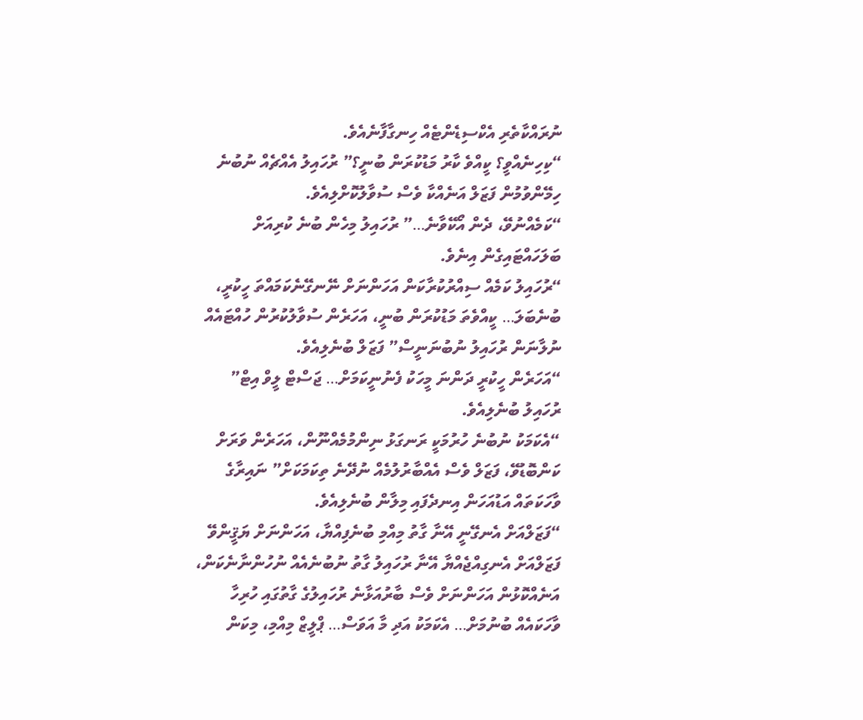ނުރައްކާތެރި އެކްސިޑެންޓެއް ހިނގާފާނެއެވެ.
“ކިހިނެއްވީ؟ ކީއްވެ ކާރު މަޑުކުރަން ބުނީ؟” ރުހައިލު އެއްޗެއް ނުބުނެ ހިމޭންވުމުން ފަޒަލް އަނެއްކާ ވެސް ސުވާލުކޮށްލިއެވެ.
“ކަމެއްނުވޭ، ދެން އޯކޭވާނެ…” ރުހައިލު މިހެން ބުނެ ކުރިއަށް ބަލަހައްޓައިގެން އިނެވެ.
“ރުހައިލު ކަމެއް ސިއްރުކުރާކަން އަހަންނަށް ނޭނގޭނެކަމައްތަ ހީކުރީ، ބުނެބަލަ… ކީއްވެތަ މަޑުކުރަން ބުނީ، އަހަރެން ސުވާލުކުރުން ހުއްޓައެއް ނުލާނަން ރުހައިލު ނުބުނަނީސް” ފަޒަލް ބުނެލިއެވެ.
“އަހަރެން ހީކުރީ ދަންނަ މީހަކު ފެނުނީކަމަށް… ޖަސްޓް ލީވް އިޓް” ރުހައިލު ބުނެލިއެވެ.
“އެކަމަކު ނުބުނެ ހުރުމަކީ ރަނގަޅު ނިންމުމެއްނޫން، އަހަރެން ވަރަށް ކަންބޮޑުވޭ، ފަޒަލް ވެސް އެއްބާރުލުމެއް ނުދޭނެ ތިކަމަކަށް” ނައިރާގެ ވާހަކަތައް އަޑުއަހަން އިނދެފައި މިލާން ބުނެލިއެވެ.
“ފަޒަލްއަށް އެނގޭނީ އޭނާ ގާތު މިއްމި ބުނެފިއްޔާ، އަހަންނަށް ޔަޤީންވޭ ފަޒަލްއަށް އެނގިއްޖެއްޔާ އޭނާ ރުހައިލު ގާތު ނުބުނެއެއް ނުހުންނާނެކަން، އަނެއްކޮޅުން އަހަންނަށް ވެސް ބާރުއަޅާނެ ރުހައިލުގެ ގާތުގައި ހުރިހާ ވާހަކައެއް ބުނުމަށް… އެކަމަކު އަދި މާ އަވަސް… ޕްލީޒް މިއްމި، މިކަން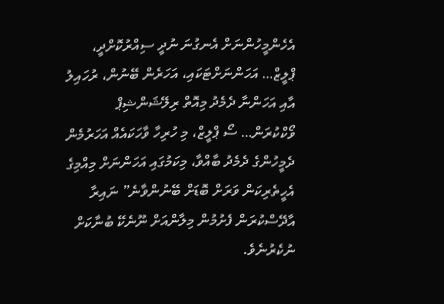އެހެންމީހުންނަށް އެނގުނަ ނުދީ ސިއްރުކޮށްދީ، ޕްލީޒް… އަހަންނަށްޓަކައި، އަހަރެން ބޭނުން، ރުހައިލު އާއި އަހަންނާ ދެމެދު މިއޮތް ރިލޭޝަންޝިޕް ވޯކްކުރަން… ސޯ ޕްލީޒް، މި ހުރިހާ ވާހަކައެއް އަހަރުމެން ދެމީހުންގެ ދެމެދު ބާއްވާ، މިކަމުގައި އަހަންނަށް މިއްމިގެ އެހީތެރިކަން ވަރަށް ބޮޑަށް ބޭނުންވާނެ” ނައިރާ އާދޭސްކުރަން ފެށުމުން މިލާންއަށް ނޫނެކޭ ބުނާކަށް ނުކެރުނެވެ.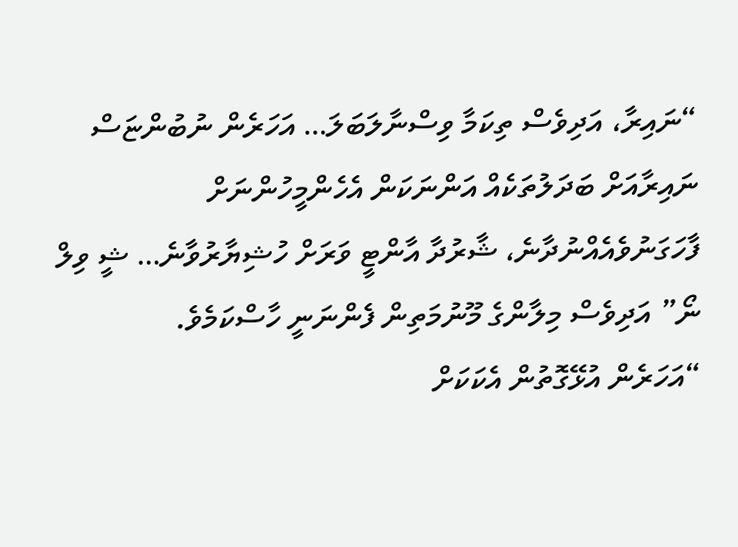“ނައިރާ، އަދިވެސް ތިކަމާ ވިސްނާލަބަލަ… އަހަރެން ނުބުންޏަސް ނައިރާއަށް ބަދަލުތަކެއް އަންނަކަން އެހެންމީހުންނަށް ފާހަގަނުވެއެއްނުދާނެ، ޝާރުދާ އާންޓީ ވަރަށް ހުޝިޔާރުވާނެ… ޝީ ވިލް ނޯ” އަދިވެސް މިލާންގެ މޫނުމަތިން ފެންނަނީ ހާސްކަމެވެ.
“އަހަރެން އުޅޭގޮތުން އެކަކަށް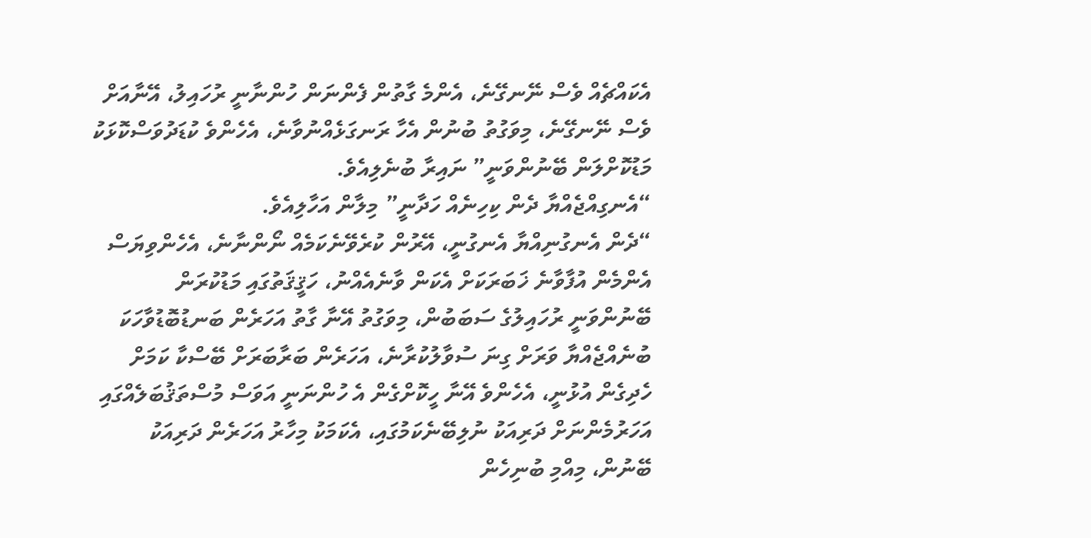އެކައްޗެއް ވެސް ނޭނގޭނެ، އެންމެ ގާތުން ފެންނަން ހުންނާނީ ރުހައިލު، އޭނާއަށް ވެސް ނޭނގޭނެ، މިވަގުތު ބުނުން އެހާ ރަނގަޅެއްނުވާނެ، އެހެންވެ ކުޑަދުވަސްކޮޅަކު މަޑުކޮށްލަން ބޭނުންވަނީ” ނައިރާ ބުނެލިއެވެ.
“އެނގިއްޖެއްޔާ ދެން ކިހިނެއް ހަދާނީ” މިލާން އަހާލިއެވެ.
“ދެން އެނގުނިއްޔާ އެނގުނީ، އޭރުން ކުރެވޭނެކަމެއް ނޯންނާނެ، އެހެންވިޔަސް އެންމެން އުފާވާނެ ޚަބަރަކަށް އެކަން ވާނެއެއްނު، ހަޤީޤަތުގައި މަޑުކުރަން ބޭނުންވަނީ ރުހައިލުގެ ސަބަބުން، މިވަގުތު އޭނާ ގާތު އަހަރެން ބަނޑުބޮޑުވާހަކަ ބުނެއްޖެއްޔާ ވަރަށް ގިނަ ސުވާލުކުރާނެ، އަހަރެން ބަރާބަރަށް ބޭސްކާ ކަމަށް ހެދިގެން އުޅުނީ، އެހެންވެ އޭނާ ހީކޮށްގެން އެ ހުންނަނީ އަވަސް މުސްތަޤުބަލެއްގައި އަހަރުމެންނަށް ދަރިއަކު ނުލިބޭނެކަމުގައި، އެކަމަކު މިހާރު އަހަރެން ދަރިއަކު ބޭނުން، މިއްމި ބުނިހެން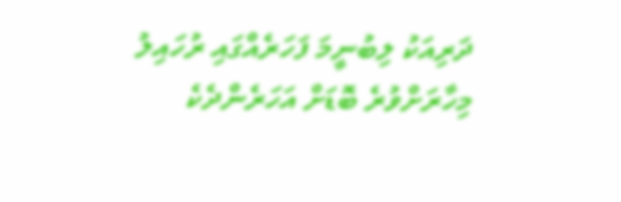ދަރިއަކު ލިބުނީމަ ފަހަރެއްގައި ރުހައިލު މިހާރަށްވުރެ ބޮޑަށް އަހަރެންދެކެ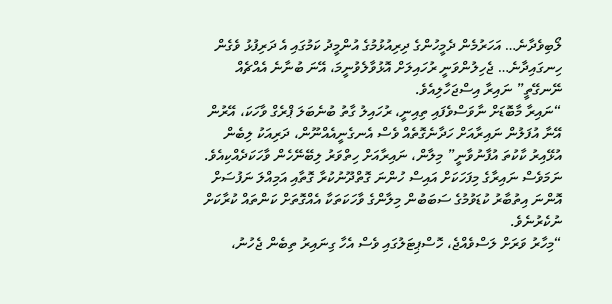ލޯބިވެދާނެ… އަހަރުމެން ދެމީހުންގެ ދިރިއުޅުމުގެ އުންމީދު ކަމުގައި އެ ދަރިފުޅު ވެގެން ހިނގައިދާނެ… ޖެހިލުންވަނީ ރުހައިލަށް އޮޅުވާލެވުނީމަ، އޭނަ ބުނާނެ އެއްޗެއް ނޭނގޭތީ” ނައިރާ އިސްޖަހާލިއެވެ.
“ނައިރާ މާބޮޑަށް ނާވަސްވެފައި ތިއިނީ، ރުހައިލު ގާތު ބުނެބަލަ ޕްރެގް ވާހަކަ، އޭރުން އޭނާ އުފަލުން ނައިރާއަށް ހަދާނެގޮތެއް ވެސް އެނގެނީއެއްނޫން، ދަރިއަކު ލިބެން އުޅޭއިރު ކާކުތަ އުފާނުވާނީ” މިލާން، ނައިރާއަށް ހިތްވަރު ލިބޭނޭހެން ވާހަކަދެއްކިއެވެ. ނަމަވެސް ނައިރާގެ މިފަހަކަށް އައިސް ހުންނަ ގޮތްދޫނުކުރާ ގޮތާއި އަމިއްލަ ނަފުސަށް އޮންނަ އިތުބާރު ކުޑަވުމުގެ ސަބަބުން މިލާންގެ ވާހަކަތަކާ އެއްގޮތަށް ކަންތައް ކުރާކަށް ނުކެރުނެވެ.
“މިހާރު ވަރަށް ލަސްވެއްޖެ، ހޮސްޕިޓަލުގައި ވެސް އެހާ ގިނައިރު ތިބެން ޖެހުނު،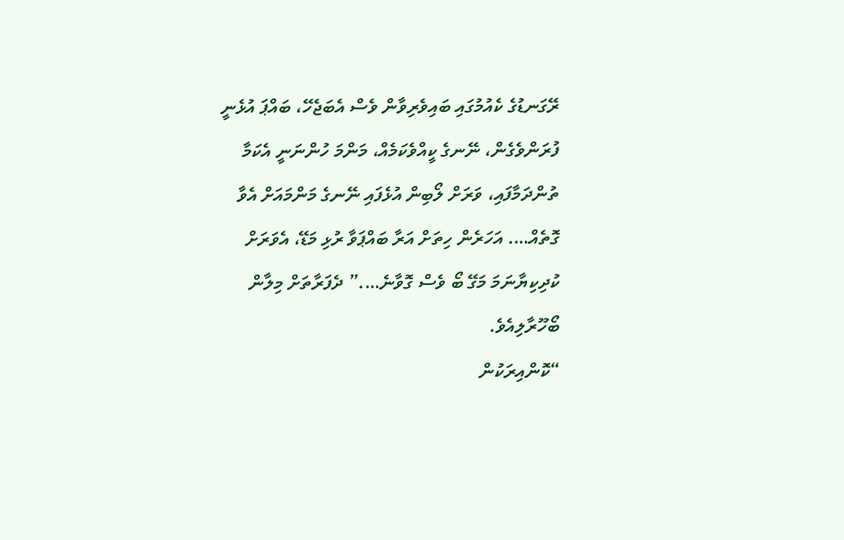ރޭގަނޑުގެ ކެއުމުގައި ބައިވެރިވާން ވެސް އެބަޖެހޭ، ބައްޕަ އުޅެނީ ފުރަންވެގެން، ނޭނގެ ކީއްވެކަމެއް، މަންމަ ހުންނަނީ އެކަމާ ތުންދަމާފައި، ވަރަށް ލޯބިން އުޅެފައި ނޭނގެ މަންމައަށް އެވާ ގޮތެއް…. އަހަރެން ހިތަށް އަރާ ބައްޕަވާ ރުޅި މަޑޭ، އެވަރަށް ކުދިކިޔާނަމަ މަގޭ ބޯ ވެސް ގޮވާނެ….” ދެފަރާތަށް މިލާން ބޯހޫރާލިއެވެ.
“ކޮންއިރަކުން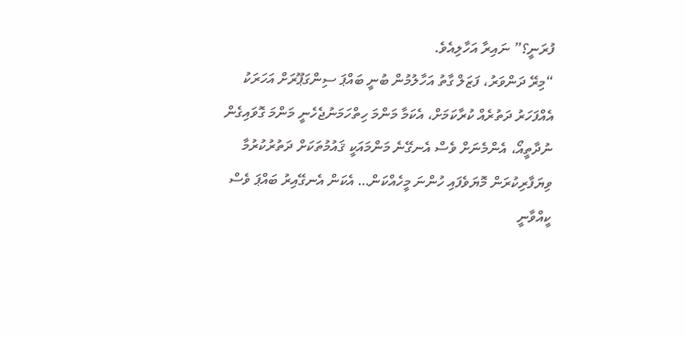ފުރަނީ؟” ނައިރާ އަހާލިއެވެ.
“މިރޭ ދަންވަރު، ފަޒަލް ގާތު އަހާލުމުން ބުނީ ބައްޕަ ސިންގަޕޫރަށް އަހަރަކު އެއްފަހަރު ދަތުރެއް ކުރާކަމަށް، އެކަމާ މަންމަ ހިތްހަމަނުޖެހެނީ މަންމަ ގޮވައިގެން ނުދާތީއޯ، އެންމެނަށް ވެސް އެނގޭނެ މަންމައަކީ ޤައުމުތަކަށް ދަތުރުކުރުމާ ވިޔަފާރިކުރަން މޮޔަވެފައި ހުންނަ މީހެއްކަން… އެކަން އެނގޭއިރު ބައްޕަ ވެސް ކީއްވާނީ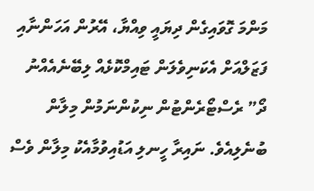މަންމަ ގޮވައިގެން ދިޔައީ ވިއްޔާ، އޭރުން އަހަންނާއި ފަޒަލްއަށް އެކަނިވެލަން ޓައިމްކޮޅެއް ލިބޭނެއެއްނު ދޯ” ރެސްޓޯރެންޓުން ނިކުންނަމުން މިލާން ބުނެލިއެވެ. ނައިރާ ހީނލި އަޑުއިވުމާއެކު މިލާން ވެސް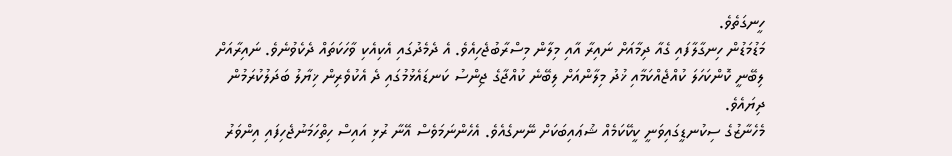ހީނގަތެވެ.
މަޑުމަޑުން ހިނގާލާފައި ގެއާ ދިމާއަށް ނައިރާ އާއި މިލާން މިސްރާބުޖެހިއެވެ. އެ ދެމެދުގައި އެކިއެކި ވާހަކަތައް ދެކެވުނެވެ. ނައިރާއަށް ލިބޭނީ ކޮންކަހަލަ ކުއްޖެއްކަމާއި ޚުދު މިލާންއަށް ލިބޭނެ ކުއްޖާގެ ޖިންސު ކަނޑައެޅުމުގައި ދެ އެކުވެރިން ޚިޔާލު ބަދަލުކުރަމުން ދިޔައެވެ.
މެހެނާޒުގެ ސިކުނޑީގައިވަނީ ކީކޭކަމެއް ޝުޢައިބަކަށް ނޭނގެއެވެ. އެހެންނަމަވެސް އޭނާ ރުޅި އައިސް ހިތްހަމަނުޖެހިފައި އިންވަރު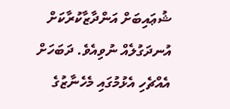ޝުޢައިބަށް އަންދާޒާކުރާކަށް އުނދަގުލެއް ނުވިއެވެ. ދަބަހަށް އެއްޗެހި އެޅުމުގައި މެހެނާޒުގެ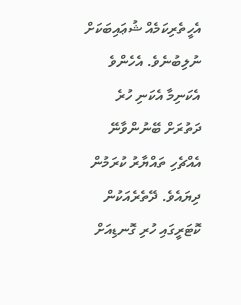އެހީތެރިކަމެއް ޝުޢައިބަކަށް ނުލިބުނެވެ. އެހެންވެ އެކަނިމާ އެކަނި ހުރެ ދަތުރަށް ބޭނުންވާނޭ އެއްޗެހި ތައްޔާރު ކުރަމުން ދިޔައެވެ. ދޭތެރެއަކުން ކޮޓަރީގައި ހުރި ގޮނޑިއަށް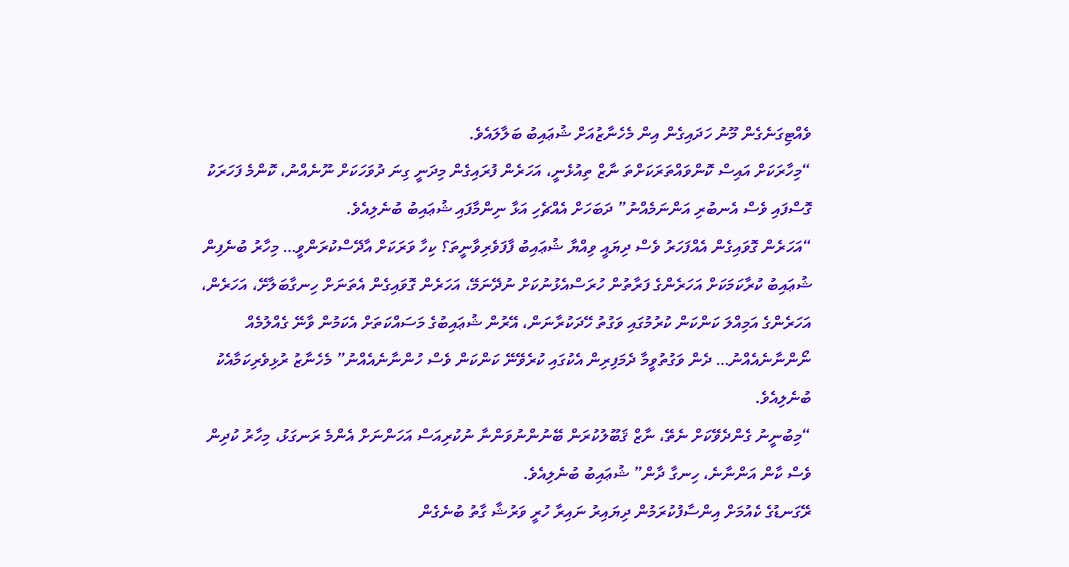ވެއްޓިގަނެގެން މޫނު ހަދައިގެން އިން މެހެނާޒުއަށް ޝުޢައިބު ބަލާލައެވެ.
“މިހާރަކަށް އައިސް ކޮންވައްތަރަކަށްތަ ނާޒް ތިއުޅެނީ، އަހަރެން ފުރައިގެން މިދަނީ ގިނަ ދުވަހަކަށް ނޫނެއްނު، ކޮންމެ ފަހަރަކު ގޮސްފައި ވެސް އެނބުރި އަންނަމެއްނު” ދަބަހަށް އެއްޗެހި އަޅާ ނިންމާފައި ޝުޢައިބު ބުނެލިއެވެ.
“އަހަރެން ގޮވައިގެން އެއްފަހަރު ވެސް ދިޔައީ ވިއްޔާ ޝުޢައިބު ފާފަވެރިވާނީތަ؟ ކިހާ ވަރަކަށް އާދޭސްކުރަންވީ… މިހާރު ބުނެފިން ޝުޢައިބު ކުރާކަމަކަށް އަހަރެންގެ ފަރާތުން ހުރަސްއެޅުނުކަށް ނުދޭނަމޭ، އަހަރެން ގޮވައިގެން އެތަނަށް ހިނގާބަލާށޭ، އަހަރެން، އަހަރެންގެ އަމިއްލަ ކަންކަން ކުރުމުގައި ވަގުތު ހޭދަކުރާނަން، އޭރުން ޝުޢައިބުގެ މަސައްކަތަށް އެކަމުން ވާނޭ ގެއްލުމެއް ނޯންނާނެއެއްނު… ދެން ވަގުތުވީމާ ދެމަފިރިން އެކުގައި ކުރެވޭނޭ ކަންކަން ވެސް ހުންނާނެއެއްނު” މެހެނާޒު ރުޅިވެރިކަމާއެކު ބުނެލިއެވެ.
“މިބުނީނު ގެންދެވޭކަށް ނެތޭ، ނާޒް ޤަބޫލުކުރަން ބޭނުންނުވަންނާ ނުކުރިއަސް އަހަންނަށް އެންމެ ރަނގަޅު، މިހާރު ކުދިން ވެސް ކާން އަންނާނެ، ހިނގާ ދާން” ޝުޢައިބު ބުނެލިއެވެ.
ރޭގަނޑުގެ ކެއުމަށް އިންސާފުކުރަމުން ދިޔައިރު ނައިރާ ހުރީ ވަރުޝާ ގާތު ބުނެގެން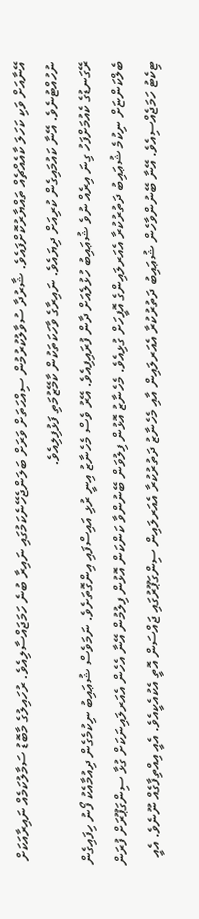އޭނާއަށް ވަކި ކަހަލަ ކާއެއްޗެއް ތައްޔާރުކޮށްފައެވެ. ޝާރުދާ ސުވާލުކުރުމުން ސިއްޙަތަށް ވަރަށް ބަލަންޖެހޭނެކަމުގައި ނައިރާ ބުނެ ހަމަޖައްސާލިއެވެ. ރުހައިލުގެ މާބޮޑު ސަމާލުކަމެއް ނައިރާއަކަށް ނުހުއްޓުނެވެ. އޭނާ ކައުމައިގެން ކުރިއަށް ދިޔައެވެ. ނައިރާގެ ވާހަކަތަކުން ކާމޭޒުމަތި ފަޅުފިލިއެވެ.
ރޭގަނޑުގެ ކެއުމަށްފަހު ގިނަ އިރެއް ނުވެ ޝުޢައިބު ހުޅުލެއަށް ދާން ފުރައިފިއެވެ. އޭރު ވެސް މެހެނާޒު އިނީ ރުޅި އައިސްފައި އިންގޮތަށެވެ. ނަމަވެސް ޝުޢައިބު ނިކުމެގެން ދިއުމާއެކު ފޯނު ހިފައިގެން ބެލްކަންޏަށް ނިކުމެ ޝުޢައިބު ދަތުރުކުރާ އެއަރލައިންގެ އޮފީހަށް ގުޅިއެވެ. މެހެނާޒު އޮޅުން ފިލުވަން ބޭނުންވާ ކަންކަން އޮޅުން ފިލުމުން އޭނާ އެހެން އެއަރލައިނަކަށް ގުޅާ ސިންގަޕޫރަށް ފުރަން ޓިކެޓު ހަމަޖެއްސިއެވެ. އޭނާ ބޭނުންވާހެން ޝުޢައިބު ދަތުރުކުރާ އެއަރލައިން އާއި މެހެނާޒު ދަތުރުކުރާ އެއަރލައިން ސިންގަޕޫރުގައި ޖައްސަން އޮތީ އެކުއެކީއެވެ. އެއީ އިއްތިފާގެއް ނޫނެވެ. އެއީ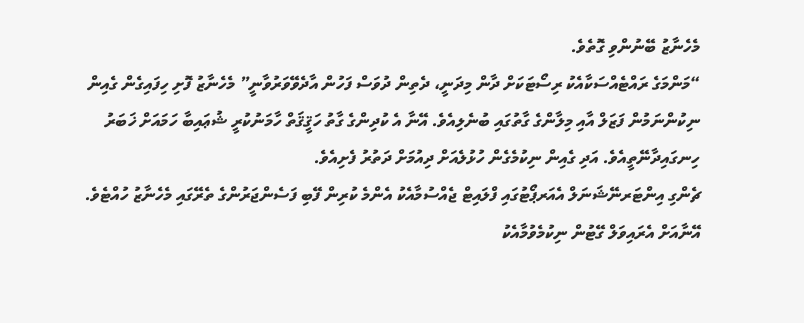މެހެނާޒު ބޭނުންވި ގޮތެވެ.
“މަންމަގެ ރައްޓެއްސަކާއެކު ރިސޯޓަކަށް ދާން މިދަނީ، ދެތިން ދުވަސް ފަހުން އާދެވޭވަރުވާނީ” މެހެނާޒު ފޮށި ހިފައިގެން ގެއިން ނިކުންނަމުން ފަޒަލް އާއި މިލާންގެ ގާތުގައި ބުނެލިއެވެ. އޭނާ އެ ކުދިންގެ ގާތު ހަޤީޤަތް ހާމަނުކުރީ ޝުޢައިބާ ހަމައަށް ޚަބަރު ހިނގައިދާނޭތީއެވެ. އަދި ގެއިން ނިކުމެގެން ހުޅުލެއަށް ދިއުމަށް ދަތުރު ފެށިއެވެ.
ޗެންގި އިންޓަރނޭޝަނަލް އެއަރޕޯޓުގައި ފްލައިޓް ޖެއްސުމާއެކު އެންމެ ކުރިން ފޭބި ފަސެންޖަރުންގެ ތެރޭގައި މެހެނާޒު ހުއްޓެވެ. އޭނާއަށް އެރައިވަލް ގޭޓުން ނިކުމެވުމާއެކު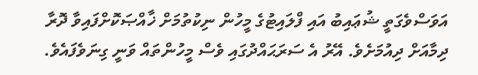އަވަސްވެގަތީ ޝުޢައިބު އައި ފްލައިޓުގެ މީހުން ނިކުތުމަށް ޚާއްޞަކޮށްފައިވާ ދޮރާ ދިމާއަށް ދިއުމަށެވެ. އޭރު އެ ސަރަޙައްދުގައި ވެސް މީހުންތައް ވަނީ ގިނަވެފައެވެ.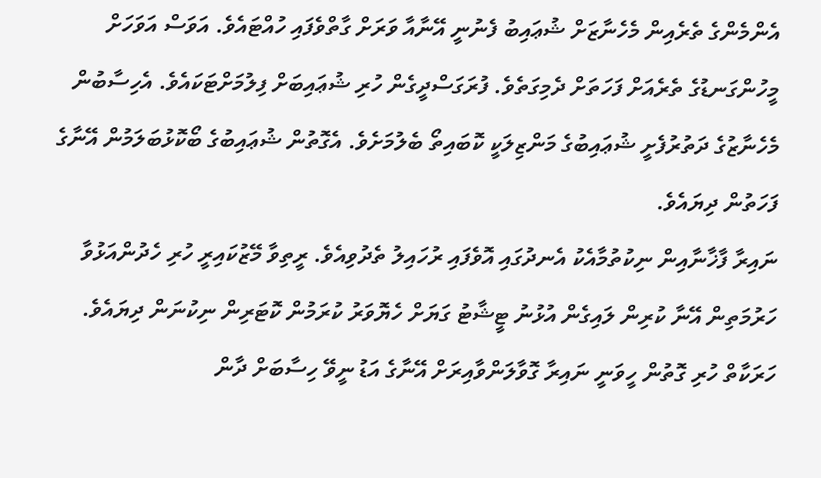އެންމެންގެ ތެރެއިން މެހެނާޒަށް ޝުޢައިބު ފެނުނީ އޭނާއާ ވަރަށް ގާތްވެފައި ހުއްޓައެވެ. އަވަސް އަވަހަށް މީހުންގަނޑުގެ ތެރެއަށް ފަހަތަށް ދެމިގަތެވެ. ފުރަގަސްދީގެން ހުރި ޝުޢައިބަށް ފިލުމަށްޓަކައެވެ. އެހިސާބުން މެހެނާޒުގެ ދަތުރުފެށީ ޝުޢައިބުގެ މަންޒިލަކީ ކޮބައިތޯ ބެލުމަށެވެ. އެގޮތުން ޝުޢައިބުގެ ބޯކޮޅުބަލަމުން އޭނާގެ ފަހަތުން ދިޔައެވެ.
ނައިރާ ފާޚާނާއިން ނިކުތުމާއެކު އެނދުގައި އޮވެފައި ރުހައިލު ތެދުވިއެވެ. ރީތިވާ މޭޒުކައިރީ ހުރި ހެދުންއަޅުވާ ހަރުމަތިން އޭނާ ކުރިން ލައިގެން އުޅުނު ޓީޝާޓު ގަޔަށް ހެޔޮވަރު ކުރަމުން ކޮޓަރިން ނިކުނަން ދިޔައެވެ. ހަރަކާތް ހުރި ގޮތުން ހީވަނީ ނައިރާ ގޮވާލަންވާއިރަށް އޭނާގެ އަޑު ނީވޭ ހިސާބަށް ދާން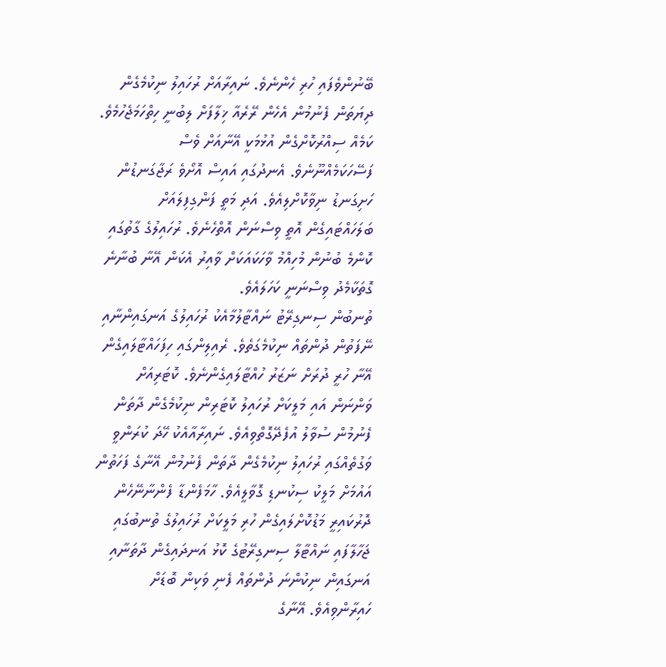ބޭނުންވެފައި ހުރި ހެންނެވެ. ނައިރާއަށް ރުހައިލު ނިކުމެގެން ދިޔަތަން ފެނުމުން އެހެން ރޭރެއާ ޚިލާފަށް ލިބުނީ ހިތްހަމަޖެހުމެވެ. ކަމެއް ސިއްރުކޮށްގެން އުޅުމަކީ އޭނާއަށް ވެސް ފަސޭހަކަމެއްނޫނެވެ. އެނދުގައި އައިސް އޮށޯވެ ރަޖާގަނޑުން ހަށިގަނޑު ނިވާކޮށްލިއެވެ. އަދި މަތީ ފަންގިފިލައަށް ބަލަހައްޓައިގެން އޮތީ ވިސްނަން އޮތްހެނެވެ. ރުހައިލުގެ ގާތުގައި ކޮންމެ ބުނުން މުހިއްމު ވާހަކައަކަށް ވާއިރު އެކަން އޭނާ ބުނާނެ ގޮތަކާމެދު ވިސްނަނީ ކަހަލައެވެ.
ތުނބުން ސިނގިރޭޓު ނައްޓާލުމާއެކު ރުހައިލުގެ އަނގައިންނާއި ނޭފަތުން ދުންތައް ނިކުމެގަތެވެ. ރެއިލިންގައި ހިފަހައްޓާލައިގެން އޭނާ ހުރީ ދުރަށް ނަޒަރު ހުއްޓާލައިގެންނެވެ. ކޮޓަރިއަށް ވަންނަން އައި މަލީކަށް ރުހައިލު ކޮޓަރިން ނިކުމެގެން ދާތަން ފެނުމުން ސުވާލު އުފެދޭގޮތްވިއެވެ. ނައިރާއާއެކު ހޭދަ ކުރަންވީ ވަގުތެއްގައި ރުހައިލު ނިކުމެގެން ދާތަން ފެނުމުން އޭނާގެ ފަހަތުން އައުމަށް މަލީކު ސިކުނޑި ގޮވާލީއެވެ. ހާމަފެންޑާ ފެންނާނޭހެން ދޮރުކައިރީ މަޑުކޮށްލައިގެން ހުރި މަލީކަށް ރުހައިލުގެ ތުނބުގައި ޖަހާލާފައި ނައްޓާލާ ސިނގިރޭޓުގެ ކޮޅު އަނދައިގެން ދާތަނާއި އަނގައިން ނިކުންނަ ދުންތައް ފެނި ވަކިން ބޮޑަށް ހައިރާންވިއެވެ. އޭނާގެ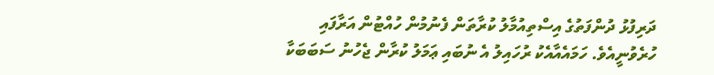ދަރިފުޅު ދުންފަތުގެ އިސްތިއުމާލު ކުރާތަން ފެނުމުން ހުއްޓުން އަރާފައި ހުރެވުނީއެވެ. ހަމައެއާއެކު ރުހައިލު އެ ނުބައި ޢަމަލު ކުރާން ޖެހުނު ސަބަބަކާ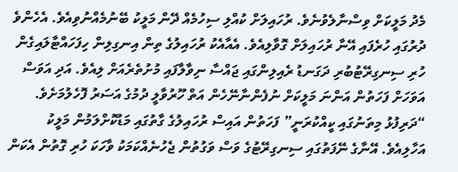މެދު މަލީކަށް ވިސްނާލެވުނެވެ. ރުހައިލަށް ކުއްލި ސިހުމެއް ދޭން މަލީކު ބޭނުމެއްނުވިއެވެ. އެހެންވެ ދުރުގައި ހުރެފައި އޭނާ ރުހައިލަށް ގޮވާލިއެވެ. އެއާއެކު ރުހައިލުގެ ތިން އިނގިލިން ހިފަހައްޓާލައިގެން ހުރި ސިނގިރޭޓުބުރި ދަގަނޑު ރެއިލިންގައި ޖައްސާ ނިވާލާފައި މުށުތެރެއަށް ލިއެވެ. އަދި އަވަސް އަވަހަށް ފަހަތުން އަންނަ މަލީކަށް ނުފެންނާނޭހެން އަތް ހޫރުވާލީ ދުމުގެ އަސަރު ފޮހެލުމަށެވެ.
“ދަރިފުޅު މިތަނުގައި ކީއްކުރަނީ” ފަހަތުން އައިސް ރުހައިލުގެ ގާތުގައި މަޑުކޮށްލަމުން މަލީކު އަހާލިއެވެ. އޭނާގެ ނޭފަތުގައި ސިނގިރޭޓުގެ ވަސް ވަގުތުން ޖެހުނެއްކަމަކު ވާހަކަ ހުރި ގޮތުން އެކަން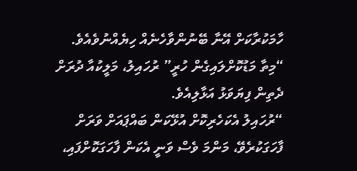ހާމަކުރާކަށް އޭނާ ބޭނުންވާހެނެއް ހިޔެއްނުވެއެވެ.
“މިތާ މަޑުކޮށްލައިގެން ހުރީ” ރުހައިލު، މަލީކުއާ ދުރަށް ދެތިން ފިޔަވަޅު އަޅާލިއެވެ.
“ރުހައިލު އެކަހެރިކޮށް އުޅޭކަން ބައްޕައަށް ވަރަށް ފާހަގަކުރެވޭ، މަންމަ ވެސް ވަނީ އެކަން ފާހަގަކޮށްފައި،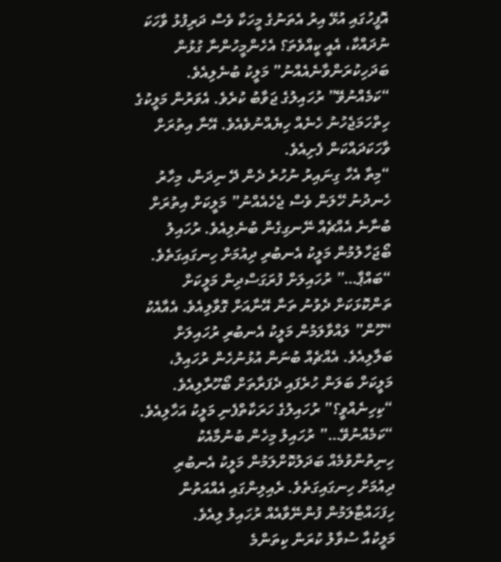އޮފީހުގައި އުޅޭ އިރު އެތަނުގެ މީހަކާ ވެސް ދަރިފުޅު ވާހަކަ ނުދައްކާ، އެއީ ކީއްވެތަ؟ އެހެންމީހުންނާ ގުޅުން ބަދަހިކުރަންވާނެއެއްނު” މަލީކު ބުނެލިއެވެ.
“ކަމެއްނުވޭ” ރުހައިލުގެ ޖަވާބު ކުރެވެ. އެވަރުން މަލީކުގެ ހިތްހަމަޖެހުނު ހެނެއް ހިޔެއްނުވެއެވެ. އޭނާ އިތުރަށް ވާހަކަދައްކަން ފެށިއެވެ.
“މިތާ އެހާ ގިނައިރު ނުހުރެ ދެން ދޭ ނިދަން، މިހާރު ހެނދުނު ހޭލަން ވެސް ޖެހެއެއްނު” މަލީކަށް އިތުރަށް ބުނާނެ އެއްޗެއް ނޭނގިގެން ބުނެލިއެވެ. ރުހައިލު ބޯޖަހާލުމުން މަލީކު އެނބުރި ދިއުމަށް ހިނގައިގަތެވެ.
“ބައްޕާ…” ރުހައިލަށް ފުރަގަސްދިން މަލީކަށް ތަންކޮޅަކަށް ދެވުނު ތަނާ އޭނާއަށް ގޮވާލިއެވެ. އެއާއެކު “ހޫން” ލައްވާލަމުން މަލީކު އެނބުރި ރުހައިލަށް ބަލާލިއެވެ. އެއްޗެއް ބުނަން އުޅުނުހެން ރުހައިލު، މަލީކަށް ބަލަން ހުރެފައި ދެފަރާތަށް ބޯހޫރާލިއެވެ.
“ކިހިނެއްވީ؟” ރުހައިލުގެ ހަރަކާތްފެނި މަލީކު އަހާލިއެވެ.
“ކަމެއްނުވޭ…” ރުހައިލު މިހެން ބުނުމާއެކު ހިނިތުންވުމެއް ބަދަލުކޮށްލަމުން މަލީކު އެނބުރި ދިއުމަށް ހިނގައިގަތެވެ. ރެއިލިންގައި އެއްއަތުން ހިފަހައްޓާލަމުން ފުންނޭވާއެއް ރުހައިލު ލިއެވެ.
މަލީކުއާ ސުވާލު ކުރަން ކިތަންމެ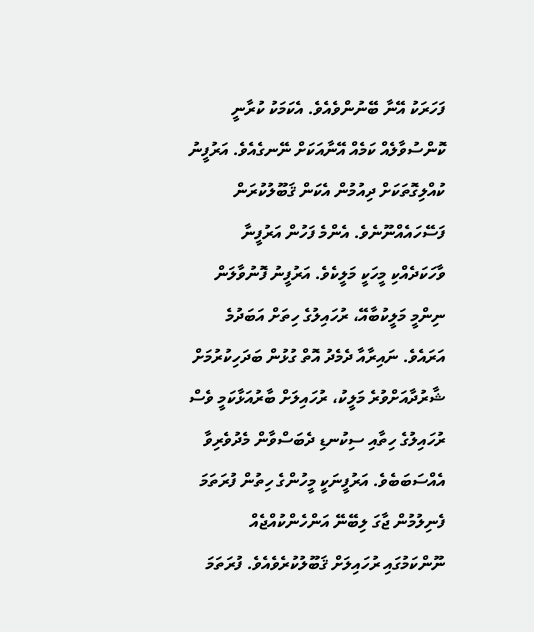ފަހަރަކު އޭނާ ބޭނުންވެއެވެ. އެކަމަކު ކުރާނީ ކޮންސުވާލެއް ކަމެއް އޭނާއަކަށް ނޭނގެއެވެ. އަރުފީނު ކުއްލިގޮތަކަށް ދިއުމުން އެކަން ޤަބޫލުކުރަން ފަސޭހައެއްނޫނެވެ. އެންމެ ފަހުން އަރުފީނާ ވާހަކަދެއްކި މީހަކީ މަލީކެވެ. އަރުފީނު ފޮނުވާލަން ނިންމީ މަލީކުބާއޭ، ރުހައިލުގެ ހިތަށް އަބަދުމެ އަރައެވެ. ނައިރާއާ ދެމެދު އޮތް ގުޅުން ބަދަހިކުރުމަށް ޝާރުދާއަށްވުރެ މަލީކު، ރުހައިލަށް ބާރުއަޅާކަމީ ވެސް ރުހައިލުގެ ހިތާއި ސިކުނޑި ދެބަސްވާން މެދުވެރިވާ އެއްސަބަބެވެ. އަރުފީނަކީ މީހުންގެ ހިތުން ފުރަތަމަ ފެނިލުމުން ޖާގަ ލިބޭނޭ އަންހެންކުއްޖެއް ނޫންކަމުގައި ރުހައިލަށް ޤަބޫލުކުރެވެއެވެ. ފުރަތަމަ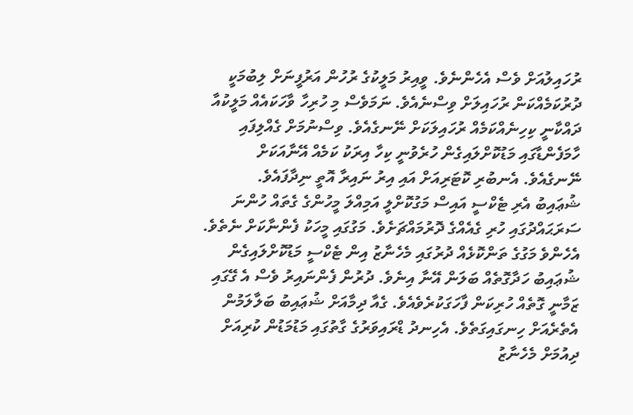ރުހައިލުއަށް ވެސް އެހެންނެވެ. ވީއިރު މަލީކުގެ ރުހުން އަރުފީނަށް ލިބުމަކީ ދުރުކަމެއްކަން ރުހައިލަށް ވިސްނެއެވެ. ނަމަވެސް މި ހުރިހާ ވާހަކައެއް މަލީކުއާ ދައްކާނީ ކިހިނެއްކަމެއް ރުހައިލަކަށް ނޭނގެއެވެ. ވިސްނުމަށް ގެއްލިފައި ހާމަފެންޑާގައި މަޑުކޮށްލައިގެން ހުރެވުނީ ކިހާ އިރަކު ކަމެއް އޭނާއަކަށް ނޭނގެއެވެ. އެނބުރި ކޮޓަރިއަށް އައި އިރު ނައިރާ އޮތީ ނިދާފައެވެ.
ޝުޢައިބު އެރި ޓެކްސީ އައިސް މަގުކޮށްލީ އަމިއްލަ މީހުންގެ ގެތައް ހުންނަ ސަރަޙައްދުގައި ހުރި ގެއެއްގެ ދޮރުމައްޗަށެވެ. މަގުގައި މީހަކު ފެންނާކަށް ނެތެވެ. އެހެންވެ މަގުގެ ތަންކޮޅެއް ދުރުގައި މެހެނާޒު އިން ޓެކްސީ މަޑުކޮށްލައިގެން ޝުޢައިބު ހަދާގޮތެއް ބަލަން އޭނާ އިނެވެ. ދުރުން ފެންނައިރު ވެސް އެ ގޭގައި ޒަމާނީ ގޮތެއް ހުރިކަން ފާހަގަކުރެވެއެވެ. ގެއާ ދިމާއަށް ޝުޢައިބު ބަލާލަމުން އެތެރެއަށް ހިނގައިގަތެވެ. އެހިނދު ޑްރައިވަރުގެ ގާތުގައި މަޑުމަޑުން ކުރިއަށް ދިއުމަށް މެހެނާޒު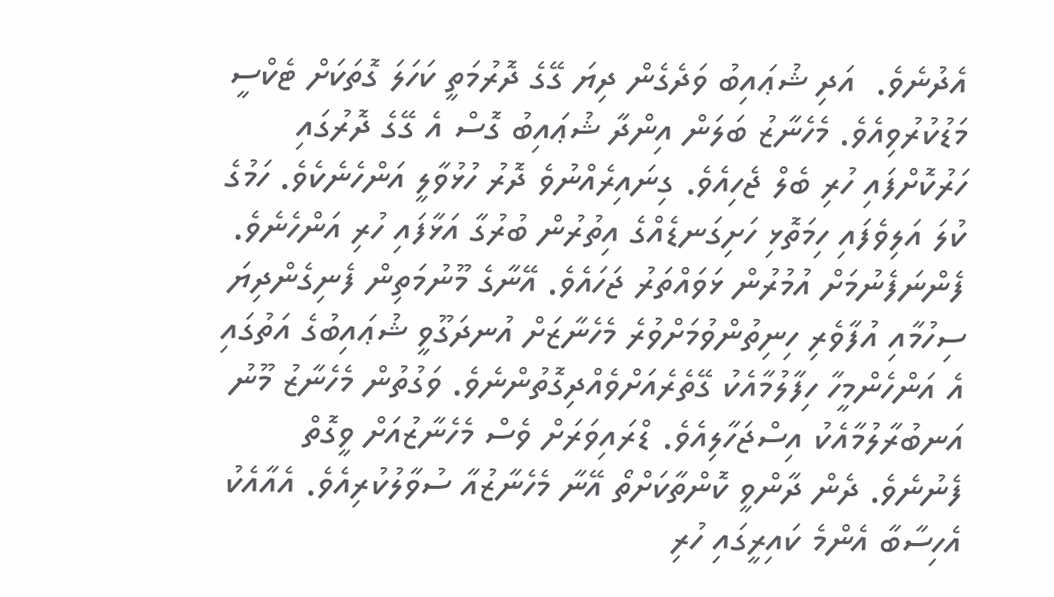އެދުނެވެ.  އަދި ޝުޢައިބު ވަދެގެން ދިޔަ ގޭގެ ދޮރުމަތީ ކަހަލަ ގޮތަކަށް ޓެކްސީ މަޑުކުރުވިއެވެ. މެހެނާޒު ބަލަން އިންދާ ޝުޢައިބު ގޮސް އެ ގޭގެ ދޮރުގައި ހަރުކޮށްފައި ހުރި ބެލް ޖެހިއެވެ. ގިނައިރެއްނުވެ ދޮރު ހުޅުވާލީ އަންހެނެކެވެ. ހަމުގެ ކުލަ އަލިވެފައި ހިމަތޮޅި ހަށިގަނޑެއްގެ އިތުރުން ބުރުގާ އަޅާފައި ހުރި އަންހެނެވެ. ފެންނަފެނުމަށް އުމުރުން ޅަވައްތަރު ޖަހައެވެ. އޭނާގެ މޫނުމަތިން ފެނިގެންދިޔަ ސިހުމާއި އުފާވެރި ހިނިތުންވުމަށްވުރެ މެހެނާޒަށް އުނދަގޫވީ ޝުޢައިބުގެ އަތުގައި އެ އަންހެންމީހާ ހިފާލުމާއެކު ގޭތެރެއަށްވެއްދިގޮތުންނެވެ. ވަގުތުން މެހެނާޒު މޫނު އަނބުރާލުމާއެކު އިސްޖަހާލިއެވެ. ޑްރައިވަރަށް ވެސް މެހެނާޒުއަށް ވީގޮތް ފެނުނެވެ. ދެން ދާންވީ ކޮންތާކަށްތޯ އޭނާ މެހެނާޒުއާ ސުވާލުކުރިއެވެ. އެއާއެކު އެހިސާބާ އެންމެ ކައިރީގައި ހުރި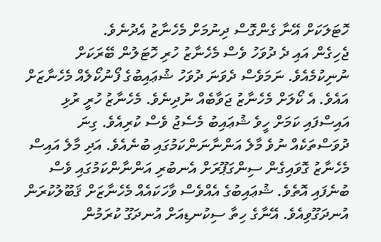ހޮޓަލަކަށް އޭނާ ގެންގޮސް ދިނުމަށް މެހެނާޒު އެދުނެވެ.
ޖެހިގެން އައި ދެ ދުވަހު ވެސް މެހެނާޒު ހުރި ހޮޓަލުން ބޭރަކަށް ނުނިކުމެއެވެ. ނަމަވެސް ދެވަނަ ދުވަހު ޝުޢައިބުގެ ފޯނުކޯލެއް މެހެނާޒަށް އައެވެ. އެ ކޯލަށް މެހެނާޒު ޖަވާބެއް ނުދިނެވެ. މެހެނާޒު ހުރީ ރުޅި އައިސްފައި ކަމަށް ހީވެ ޝުޢައިބު މެސެޖު ވެސް ކުރިއެވެ. ގިނަ ދުވަސްތަކެއް ނުވެ މާލެ އަންނާނަންކަމުގައި ބުނެއެވެ. އަދި މާލެ އައިސް މެހެނާޒު ގޮވައިގެން ސިންގަޕޫރަށް އެނބުރި އަންނާންކަމުގައި ވެސް ބުނެފައި އޮތެވެ. ޝުޢައިބުގެ އެއްވެސް ވާހަކައެއް މެހެނާޒަށް ޤަބޫލުކުރަން އުނދަގޫވިއެވެ. އޭނާގެ ހިތާ ސިކުނޑިއަށް އުނދަގޫ ކުރަމުން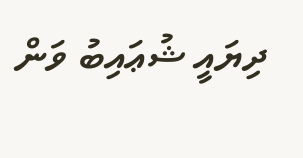ދިޔައީ ޝުޢައިބު ވަން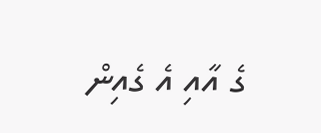ގެ އާއި އެ ގެއިން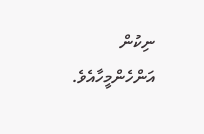ނިކުން އަންހެންމީހާއެވެ.